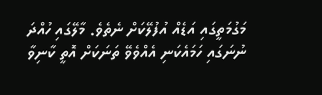މަގުމަތީގައި އަޑެއް އުފުލޭކަށް ނެތެވެ. މާލޭގައި ހުއްދަ ނުނަގައި ހަމައެކަނި އެއްވެވޭ ތަނަކަށް އޮތީ ކާނިވާ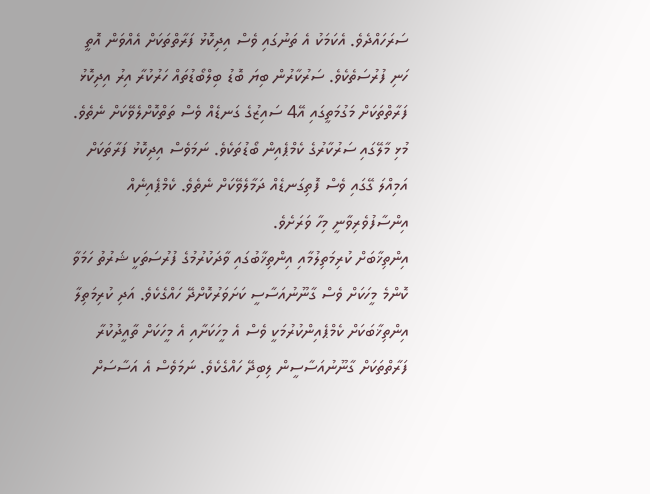ސަރަހައްދެވެ. އެކަމަކު އެ ތަނުގައި ވެސް އިދިކޮޅު ފަރާތްތަކަށް އެއްވަން އޮތީ ހަނި ފުރުސަތެކެވެ. ސަރުކާރުން ބިޔަ ބޮޑު ބިލްބޯޑުތައް ހަރުކުރާ އިރު އިދިކޮޅު ފަރާތްތަކަށް މަގުމަތީގައި އޭ4 ސައިޒުގެ ގަނޑެއް ވެސް ތަތްކޮށްލެވޭކަށް ނެތެވެ. މުޅި މާލޭގައި ސަރުކާރުގެ ކެމްޕެއިން ބޯޑުތަކެވެ. ނަމަވެސް އިދިކޮޅު ފަރާތަކަށް އަމިއްލަ ގޭގައި ވެސް ފޮތިގަނޑެއް ދަމާލެވޭކަށް ނެތެވެ. ކެމްޕެއިނެއް އިންސާފުވެރިވާނީ މިހާ ވަރަށެވެ.
އިންތިޚާބަށް ކުރިމަތިލުމާއި އިންތިޚާބުގައި ވާދަކުރުމުގެ ފުރުސަތަކީ ޝަރުތު ހަމަވާ ކޮންމެ މީހަކަށް ވެސް ގާނޫނުއަސާސީ ކަށަވަރުކޮށްދޭ ހައްގެކެވެ. އަދި ކުރިމަތިލާ އިންތިޚާބަކަށް ކެމްޕެއިންކުރުމަކީ ވެސް އެ މީހަކަށާއި އެ މީހަކަށް ތާއީދުކުރާ ފަރާތްތަކަށް ގާނޫނުއަސާސީން ލިބިދޭ ހައްގެކެވެ. ނަމަވެސް އެ އަސާސަށް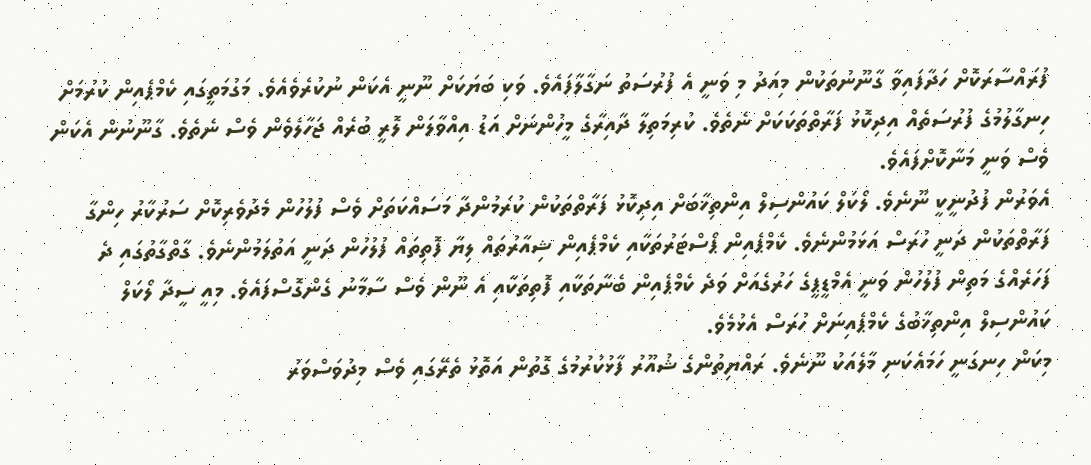ފުރައްސާރަކޮށް ހަދާފައިވާ ގާނޫނުތަކުން މިއަދު މި ވަނީ އެ ފުރުސަތު ނަގާލާފައެވެ. ވަކި ބަޔަކަށް ނޫނީ އެކަން ނުކުރެވެއެވެ. މަގުމަތީގައި ކެމްޕެއިން ކުރުމަށް ހިނގާލުމުގެ ފުރުސަތެއް އިދިކޮޅު ފަރާތްތަކަކަށް ނެތެވެ. ކުރިމަތިލާ ދާއިރާގެ މީހުންނަށް އަޑު އިއްވާލަން ލޮރީ ބުރެއް ޖަހާލެވެން ވެސް ނެތެވެ. ގާނޫނުން އެކަން ވެސް ވަނީ މަނާކޮށްފައެވެ.
އެވަރުން ފުދުނީކީ ނޫނެވެ. ލޯކަލް ކައުންސިލް އިންތިޚާބަށް އިދިކޮޅު ފަރާތްތަކުން ކުރަމުންދާ މަސައްކަތަށް ވެސް ފުލުހުން މެދުވެރިކޮށް ސަރުކާރު ހިންގާ ފަރާތްތަކުން ދަނީ ހުރަސް އަޅަމުންނެވެ. ކެމްޕެއިން ޕޯސްޓަރުތަކާއި ކެމްޕެއިން ޝިއާރުތައް ލިޔާ ފޮތިތައް ފުލުހުން ދަނީ އަތުލަމުންނެވެ. ގާތްގާތުގައި ދެ ފަހަރެއްގެ މަތިން ފުލުހުން ވަނީ އެމްޑީޕީގެ ހަރުގެއަށް ވަދެ ކެމްޕެއިން ބެނާތަކާއި ފޮތިތަކާއި އެ ނޫން ވެސް ސާމާނު ގެންގޮސްފައެވެ. މިއީ ސީދާ ލޯކަލް ކައުންސިލް އިންތިޚާބުގެ ކެމްޕެއިނަށް ހުރަސް އެޅުމެވެ.
މިކަން ހިނގަނީ ހަމައެކަނި މާލެއަކު ނޫނެވެ. ރައްޔިތުންގެ ޝުއޫރު ފާޅުކުރުމުގެ ގޮތުން އަތޮޅު ތެރޭގައި ވެސް މިދުވަސްވަރު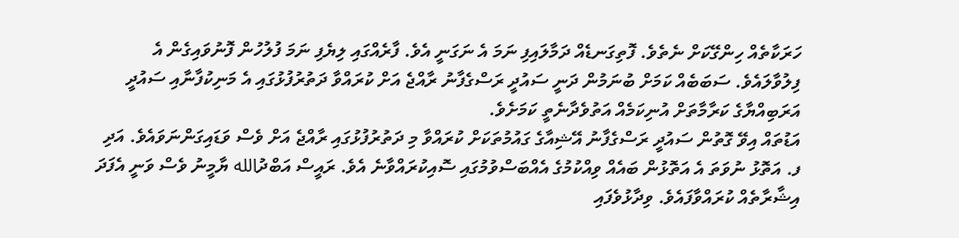ހަރަކާތެއް ހިންގޭކަށް ނެތެވެ. ފޮތިގަނޑެއް ދަމާލައިފި ނަމަ އެ ނަގަނީ އެވެ. ފާރެއްގައި ލިޔެފި ނަމަ ފުލުހުން ފޮނުވައިގެން އެ ފިލުވާލައެވެ. ސަބަބެއް ކަމަށް ބުނަމުން ދަނީ ސައުދީ ރަސްގެފާނު ރާއްޖެ އަށް ކުރައްވާ ދަތުރުފުޅުގައި އެ މަނިކުފާނާއި ސައުދީ އަރަބިއްޔާގެ ކަރާމާތަށް އުނިކަމެއް އަތުވެދާނެތީ ކަމަށެވެ.
އަޑުތައް އިވޭ ގޮތުން ސައުދީ ރަސްގެފާނު އޭޝިއާގެ ގައުމުތަކަށް ކުރައްވާ މި ދަތުރުފުޅުގައި ރާއްޖެ އަށް ވެސް ވަޑައިގަންނަވައެވެ. އަދި ފ. އަތޮޅު ނުވަތަ އެ އަތޮޅުން ބައެއް ވިއްކުމުގެ އެއްބަސްވުމުގައި ސޮއިކުރައްވާނެ އެވެ. ރައީސް އަބްދުالله ޔާމީނު ވެސް ވަނީ އެފަދަ އިޝާރާތެއް ކުރައްވާފައެވެ. ވިދާޅުވެފައި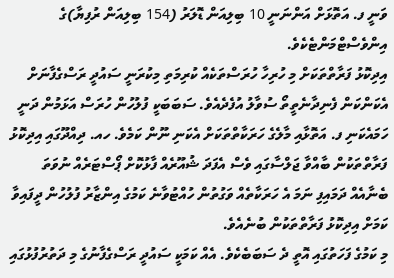ވަނީ ފ. އަތޮޅަށް އަންނަނީ 10 ބިލިއަން ޑޮލަރު (154 ބިލިއަން ރުފިޔާ)ގެ އިންވެސްޓްމަންޓެކެވެ.
އިދިކޮޅު ފަރާތްތަކަށް މި ހުރިހާ ހުރަސްތަކެއް ކުރިމަތި މިކުރަނީ ސައުދީ ރަސްގެފާނަށް އެކަންކަން ފެނިދާނެތީތޯ ސުވާލު އުފެދެއެވެ. ސަބަބަކީ ފުލުހުން ހުރަސް އަޅަމުން ދަނީ ހަމައެކަނި ފ. އަތޮޅާއި މާލެގެ ހަރަކާތްތަކަށް އެކަނި ނޫން ކަމެވެ. ހއ. ދިއްދޫގައި އިދިކޮޅު ފަރާތްތަކުން ބާއްވާ ޖަލްސާގައި ވެސް އެފަދަ ޝުއޫރެއް ފާޅުކޮށް ޕޯސްޓަރެއް ނުވަތަ ބެނާއެއް ދަމައިފި ނަމަ އެ ހަރަކާތެއް ވަގުތުން ހުއްޓުވާނެ ކަމުގެ އިންޒާރު ފުލުހުން ދީފައިވާ ކަމަށް އިދިކޮޅު ފަރާތްތަކުން ބުނެއެވެ.
މި ކަމުގެ ފަހަތުގައި އޮތީ ދެ ސަބަބެކެވެ. އެއް ކަމަކީ ސައުދީ ރަސްގެފާނުގެ މި ދަތުރުފުޅުގައި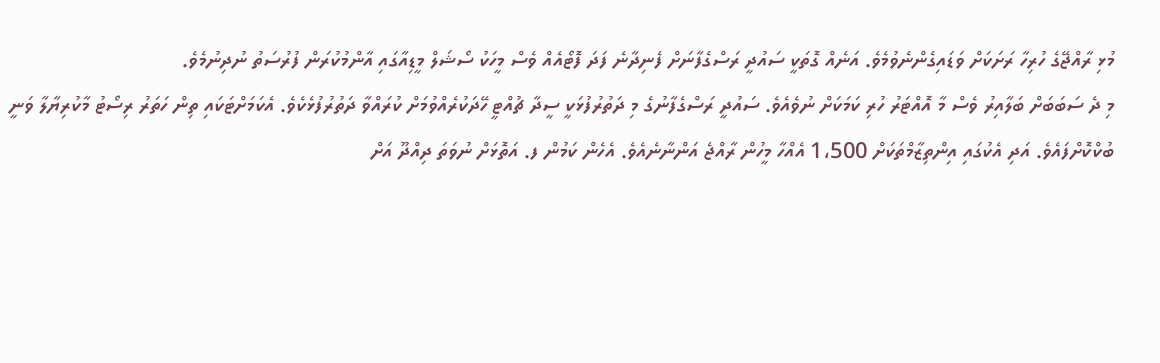މުޅި ރާއްޖޭގެ ހުރިހާ ރަށަކަށް ވަޑައިގެންނެވުމެވެ. އަނެއް ގޮތަކީ ސައުދީ ރަސްގެފާނަށް ފެނިދާނެ ފަދަ ފޮޓޯއެއް ވެސް މީހަކު ސޯޝަލް މީޑިއާގައި އާންމުކުރަން ފުރުސަތު ނުދިނުމެވެ.
މި ދެ ސަބަބަށް ބަލާއިރު ވެސް މާ އޮއްޓަރު ހުރި ކަމަކަށް ނުވެއެވެ. ސައުދީ ރަސްގެފާނުގެ މި ދަތުރުފުޅަކީ ސީދާ ޗުއްޓީ ހޭދަކުރެއްވުމަށް ކުރައްވާ ދަތުރުފުޅެކެވެ. އެކަމަށްޓަކައި ތިން ހަތަރު ރިސޯޓު މާކުރިޔާލާ ވަނީ ބުކްކޮށްފައެވެ. އަދި އެކުގައި އިންތިޒާމްތަކަށް 1،500 އެއްހާ މީހުން ރާއްޖެ އަންނާނެއެވެ. އެހެން ކަމުން ފ. އަތޮޅަށް ނުވަތަ ދިއްދޫ އަށް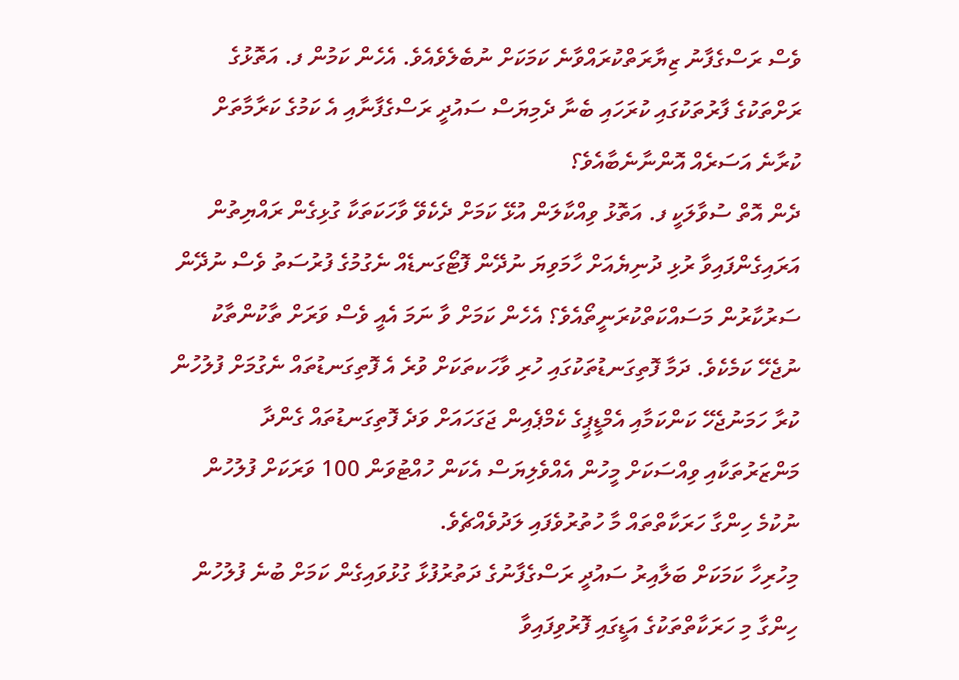ވެސް ރަސްގެފާނު ޒިޔާރަތްކުރައްވާނެ ކަމަކަށް ނުބެލެވެއެވެ. އެހެން ކަމުން ފ. އަތޮޅުގެ ރަށްތަކުގެ ފާރުތަކުގައި ކުރަހައި ބެނާ ދެމިޔަސް ސައުދީ ރަސްގެފާނާއި އެ ކަމުގެ ކަރާމާތަށް ކުރާނެ އަސަރެއް އޮންނާނެބާއެވެ؟
ދެން އޮތް ސުވާލަކީ ފ. އަތޮޅު ވިއްކާލަން އުޅޭ ކަމަށް ދެކެވޭ ވާހަކަތަކާ ގުޅިގެން ރައްޔިތުން އަރައިގެންފައިވާ ރުޅި ދުނިޔެއަށް ހާމަވިޔަ ނުދޭން ފޮޓޯގަނޑެއް ނެގުމުގެ ފުރުސަތު ވެސް ނުދޭން ސަރުކާރުން މަސައްކަތްކުރަނީތޯއެވެ؟ އެހެން ކަމަށް ވާ ނަމަ އެއީ ވެސް ވަރަށް ތާކުންތާކު ނުޖެހޭ ކަމެކެވެ. ދަމާ ފޮތިގަނޑުތަކުގައި ހުރި ވާހަކތަކަށް ވުރެ އެ ފޮތިގަނޑުތައް ނެގުމަށް ފުލުހުން ކުރާ ހަމަނުޖެހޭ ކަންކަމާއި އެމްޑީޕީގެ ކެމްޕެއިން ޖަގަހައަށް ވަދެ ފޮތިގަނޑުތައް ގެންދާ މަންޒަރުތަކާއި ވިއްސަކަށް މީހުން އެއްވެލިޔަސް އެކަން ހުއްޓުވަން 100 ވަރަކަށް ފުލުހުން ނުކުމެ ހިންގާ ހަރަކާތްތައް މާ ހުތުރުވެފައި ލަދުވެއްޗެވެ.
މިހުރިހާ ކަމަކަށް ބަލާއިރު ސައުދީ ރަސްގެފާނުގެ ދަތުރުފުޅާ ގުޅުވައިގެން ކަމަށް ބުނެ ފުލުހުން ހިންގާ މި ހަރަކާތްތަކުގެ އަޑީގައި ފޮރުވިފައިވާ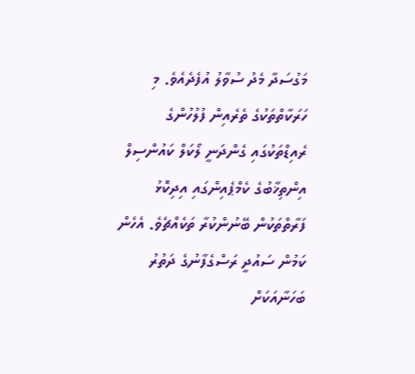މަގުސަދާ މެދު ސުވާލު އުފެދެއެވެ. މި ހަރަކާތްތަކުގެ ތެރެއިން ފުލުހުންގެ ރެއިޑްތަކުގައި ގެންދަނީ ލޯކަލް ކައުންސިލް އިންތިޚާބުގެ ކެމްޕެއިންގައި އިދިކޮޅު ފަރާތްތަކުން ބޭނުންކުރާ ތަކެއްޗެވެ. އެހެން ކަމުން ސައުދީ ރަސްގެފާނުގެ ދަތުރު ބަހަނާއަކަށް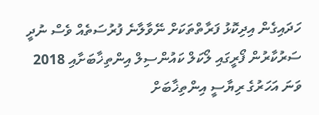ހަދައިގެން އިދިކޮޅު ފަރާތްތަކަށް ނޭވާލާނެ ފުރުސަތެއް ވެސް ނުދީ ސަރުކާރުން ފޯރީގައި ލޯކަލް ކައުންސިލް އިންތިޚާބަށާއި 2018 ވަނަ އަހަރުގެ ރިޔާސީ އިންތިޚާބަށް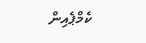ކެމްޕެއިން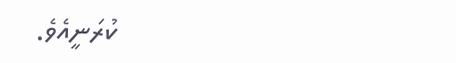ކުރަނީއެވެ.